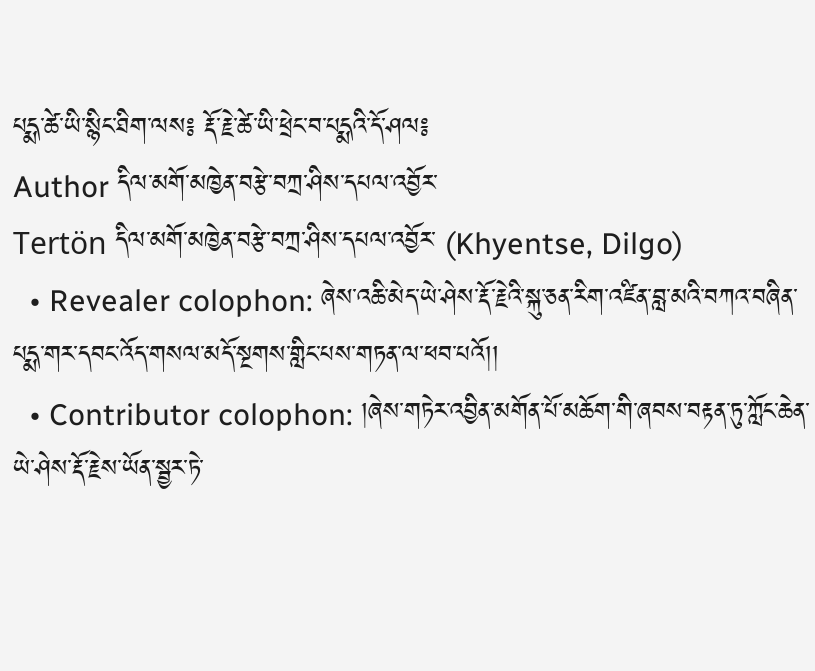པདྨ་ཚེ་ཡི་སྙིང་ཐིག་ལས༔ རྡོ་རྗེ་ཚེ་ཡི་ཕྲེང་བ་པདྨའི་དོ་ཤལ༔
Author དིལ་མགོ་མཁྱེན་བརྩེ་བཀྲ་ཤིས་དཔལ་འབྱོར་
Tertön དིལ་མགོ་མཁྱེན་བརྩེ་བཀྲ་ཤིས་དཔལ་འབྱོར་ (Khyentse, Dilgo)
  • Revealer colophon: ཞེས་འཆི་མེད་ཡེ་ཤེས་རྡོ་རྗེའི་སྐུ་ཅན་རིག་འཛིན་བླ་མའི་བཀའ་བཞིན་པདྨ་གར་དབང་འོད་གསལ་མདོ་སྔགས་གླིང་པས་གཏན་ལ་ཕབ་པའོ།།
  • Contributor colophon: །ཞེས་གཏེར་འབྱིན་མགོན་པོ་མཆོག་གི་ཞབས་བརྟན་ཏུ་ཀློང་ཆེན་ཡེ་ཤེས་རྡོ་རྗེས་ཡོན་སྦྱར་ཏེ་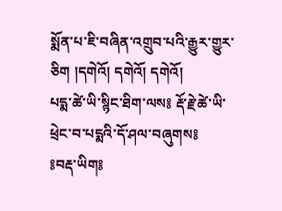སྨོན་པ་ཇི་བཞིན་འགྲུབ་པའི་རྒྱུར་གྱུར་ཅིག །དགེའོ། དགེའོ། དགེའོ།
པདྨ་ཚེ་ཡི་སྙིང་ཐིག་ལས༔ རྡོ་རྗེ་ཚེ་ཡི་ཕྲེང་བ་པདྨའི་དོ་ཤལ་བཞུགས༔
༔བརྡ་ཡིག༔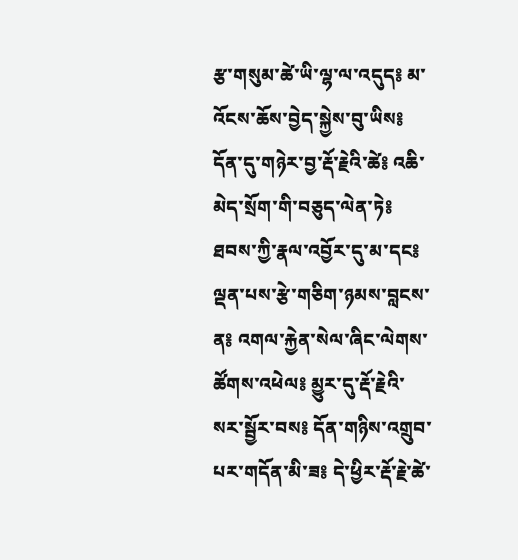རྩ་གསུམ་ཚེ་ཡི་ལྷ་ལ་འདུད༔ མ་འོངས་ཆོས་བྱེད་སྐྱེས་བུ་ཡིས༔ དོན་དུ་གཉེར་བྱ་རྡོ་རྗེའི་ཚེ༔ འཆི་མེད་སྲོག་གི་བཅུད་ལེན་ཏེ༔ ཐབས་ཀྱི་རྣལ་འབྱོར་དུ་མ་དང༔ ལྡན་པས་རྩེ་གཅིག་ཉམས་བླངས་ན༔ འགལ་རྐྱེན་སེལ་ཞིང་ལེགས་ཚོགས་འཕེལ༔ མྱུར་དུ་རྡོ་རྗེའི་སར་སྦྱོར་བས༔ དོན་གཉིས་འགྲུབ་པར་གདོན་མི་ཟ༔ དེ་ཕྱིར་རྡོ་རྗེ་ཚེ་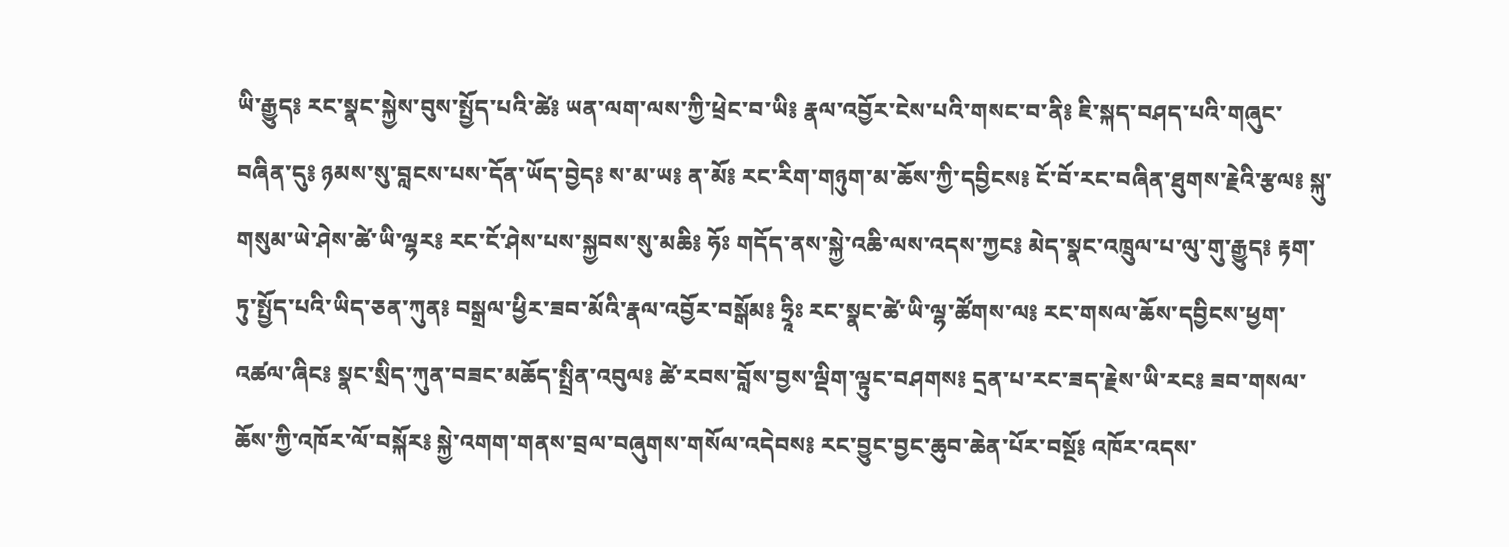ཡི་རྒྱུད༔ རང་སྣང་སྐྱེས་བུས་སྤྱོད་པའི་ཚེ༔ ཡན་ལག་ལས་ཀྱི་ཕྲེང་བ་ཡི༔ རྣལ་འབྱོར་ངེས་པའི་གསང་བ་ནི༔ ཇི་སྐད་བཤད་པའི་གཞུང་བཞིན་དུ༔ ཉམས་སུ་བླངས་པས་དོན་ཡོད་བྱེད༔ ས་མ་ཡ༔ ན་མོ༔ རང་རིག་གཉུག་མ་ཆོས་ཀྱི་དབྱིངས༔ ངོ་བོ་རང་བཞིན་ཐུགས་རྗེའི་རྩལ༔ སྐུ་གསུམ་ཡེ་ཤེས་ཚེ་ཡི་ལྷར༔ རང་ངོ་ཤེས་པས་སྐྱབས་སུ་མཆི༔ ཧོཿ གདོད་ནས་སྐྱེ་འཆི་ལས་འདས་ཀྱང༔ མེད་སྣང་འཁྲུལ་པ་ལུ་གུ་རྒྱུད༔ རྟག་ཏུ་སྤྱོད་པའི་ཡིད་ཅན་ཀུན༔ བསྒྲལ་ཕྱིར་ཟབ་མོའི་རྣལ་འབྱོར་བསྒོམ༔ ཧྲཱིཿ རང་སྣང་ཚེ་ཡི་ལྷ་ཚོགས་ལ༔ རང་གསལ་ཆོས་དབྱིངས་ཕྱག་འཚལ་ཞིང༔ སྣང་སྲིད་ཀུན་བཟང་མཆོད་སྤྲིན་འབུལ༔ ཚེ་རབས་བློས་བྱས་ལྡིག་ལྟུང་བཤགས༔ དྲན་པ་རང་ཟད་རྗེས་ཡི་རང༔ ཟབ་གསལ་ཆོས་ཀྱི་འཁོར་ལོ་བསྐོར༔ སྐྱེ་འགག་གནས་བྲལ་བཞུགས་གསོལ་འདེབས༔ རང་བྱུང་བྱང་ཆུབ་ཆེན་པོར་བསྔོ༔ འཁོར་འདས་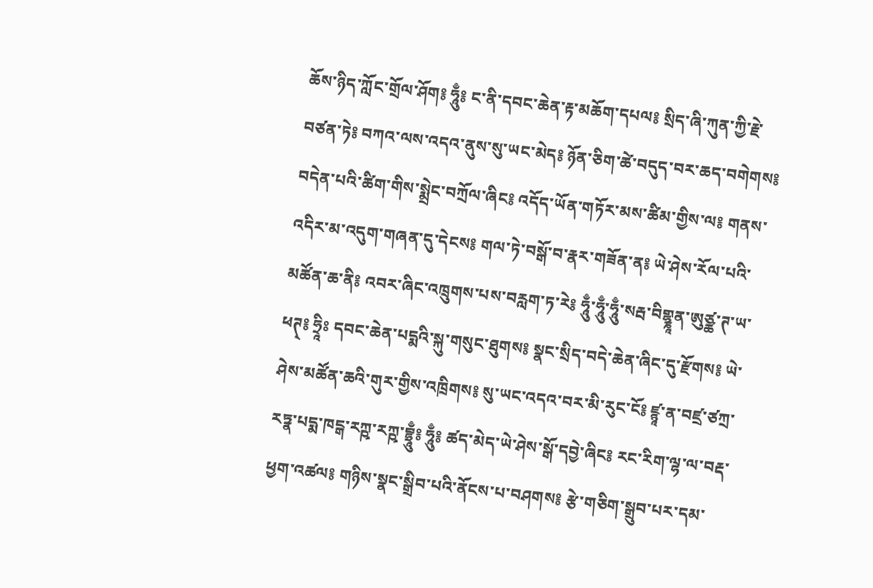ཆོས་ཉིད་ཀློང་གྲོལ་ཤོག༔ ཧཱུྃ༔ ང་ནི་དབང་ཆེན་རྟ་མཆོག་དཔལ༔ སྲིད་ཞི་ཀུན་ཀྱི་རྗེ་བཙན་ཏེ༔ བཀའ་ལས་འདའ་ནུས་སུ་ཡང་མེད༔ ཉོན་ཅིག་ཚེ་བདུད་བར་ཆད་བགེགས༔ བདེན་པའི་ཚིག་གིས་སྨྲེང་བཀྲོལ་ཞིང༔ འདོད་ཡོན་གཏོར་མས་ཚིམ་གྱིས་ལ༔ གནས་འདིར་མ་འདུག་གཞན་དུ་དེངས༔ གལ་ཏེ་བསྒོ་བ་རྣར་གཟོན་ན༔ ཡེ་ཤེས་རོལ་པའི་མཚོན་ཆ་ནི༔ འབར་ཞིང་འཁྲུགས་པས་བརླག་ཏ་རེ༔ ཧཱུྃ་ཧཱུྃ་ཧཱུྃ་སརྦ་བིགྷྣཱན་ཨུཙྪ་ཊ་ཡ་ཕཊ྄༔ ཧྲཱིཿ དབང་ཆེན་པདྨའི་སྐུ་གསུང་ཐུགས༔ སྣང་སྲིད་བདེ་ཆེན་ཞིང་དུ་རྫོགས༔ ཡེ་ཤེས་མཚོན་ཆའི་གུར་གྱིས་འཁྲིགས༔ སུ་ཡང་འདའ་བར་མི་རུང་ངོ༔ ཛྙཱ་ན་བཛྲ་ཙཀྲ་རཏྣ་པདྨ་ཁངྒ་རཀྵ་རཀྵ་བྷྲཱུྃ༔ ཧཱུྃ༔ ཚད་མེད་ཡེ་ཤེས་སྒོ་དབྱེ་ཞིང༔ རང་རིག་ལྷ་ལ་བརྡ་ཕྱག་འཚལ༔ གཉིས་སྣང་སྒྲིབ་པའི་ནོངས་པ་བཤགས༔ རྩེ་གཅིག་སྒྲུབ་པར་དམ་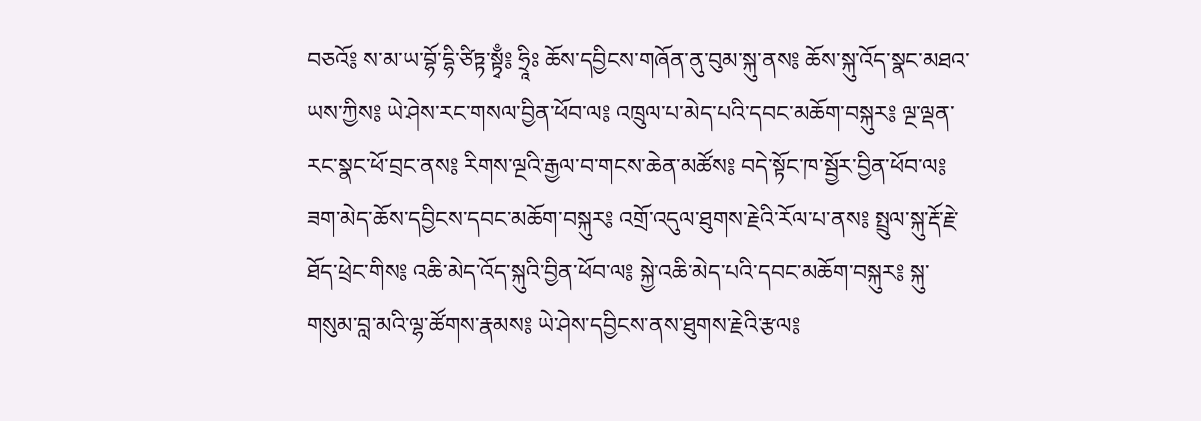བཅའོ༔ ས་མ་ཡ་བྷོ་དྷི་ཙིཏྟ་སྟྭྃ༔ ཧྲཱིཿ ཆོས་དབྱིངས་གཞོན་ནུ་བུམ་སྐུ་ནས༔ ཆོས་སྐུ་འོད་སྣང་མཐའ་ཡས་ཀྱིས༔ ཡེ་ཤེས་རང་གསལ་བྱིན་ཕོབ་ལ༔ འཁྲུལ་པ་མེད་པའི་དབང་མཆོག་བསྐུར༔ ལྔ་ལྡན་རང་སྣང་ཕོ་བྲང་ནས༔ རིགས་ལྔའི་རྒྱལ་བ་གངས་ཆེན་མཚོས༔ བདེ་སྟོང་ཁ་སྦྱོར་བྱིན་ཕོབ་ལ༔ ཟག་མེད་ཆོས་དབྱིངས་དབང་མཆོག་བསྐུར༔ འགྲོ་འདུལ་ཐུགས་རྗེའི་རོལ་པ་ནས༔ སྤྲུལ་སྐུ་རྡོ་རྗེ་ཐོད་ཕྲེང་གིས༔ འཆི་མེད་འོད་སྐུའི་བྱིན་ཕོབ་ལ༔ སྐྱེ་འཆི་མེད་པའི་དབང་མཆོག་བསྐུར༔ སྐུ་གསུམ་བླ་མའི་ལྷ་ཚོགས་རྣམས༔ ཡེ་ཤེས་དབྱིངས་ནས་ཐུགས་རྗེའི་རྩལ༔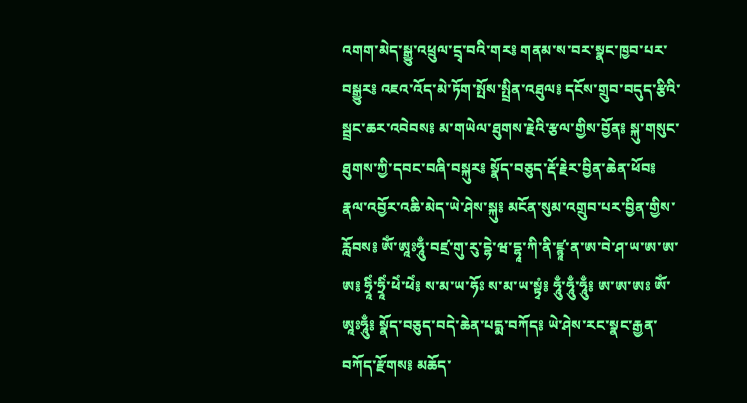འགག་མེད་སྒྱུ་འཕྲུལ་དྲྭ་བའི་གར༔ གནམ་ས་བར་སྣང་ཁྱབ་པར་བསྒྱུར༔ འཇའ་འོད་མེ་ཏོག་སྤོས་སྤྲིན་འཐུལ༔ དངོས་གྲུབ་བདུད་རྩིའི་སྦྲང་ཆར་འབེབས༔ མ་གཡེལ་ཐུགས་རྗེའི་རྩལ་གྱིས་བྱོན༔ སྐུ་གསུང་ཐུགས་ཀྱི་དབང་བཞི་བསྐུར༔ སྣོད་བཅུད་རྡོ་རྗེར་བྱིན་ཆེན་ཕོབ༔ རྣལ་འབྱོར་འཆི་མེད་ཡེ་ཤེས་སྐུ༔ མངོན་སུམ་འགྲུབ་པར་བྱིན་གྱིས་རློབས༔ ཨོཾ་ཨཱཿཧཱུྃ་བཛྲ་གུ་རུ་དྷེ་ཝ་དྷཱ་ཀི་ནི་ཛྙཱ་ན་ཨ་བེ་ཤ་ཡ་ཨ་ཨ་ཨ༔ ཧྲཱིཾ་ཧྲཱིཾ་ཕེཾ་ཕེཾ༔ ས་མ་ཡ་ཧོཿ ས་མ་ཡ་སྟྭཾ༔ ཧཱུྃ་ཧཱུྃ་ཧཱུྃ༔ ཨ་ཨ་ཨཿ ཨོཾ་ཨཱཿཧཱུྃ༔ སྣོད་བཅུད་བདེ་ཆེན་པདྨ་བཀོད༔ ཡེ་ཤེས་རང་སྣང་རྒྱན་བཀོད་རྫོགས༔ མཆོད་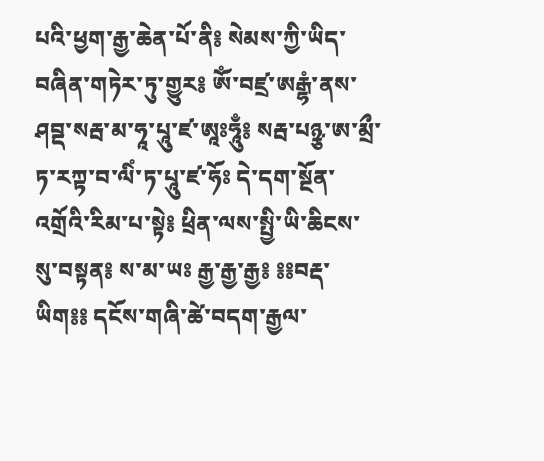པའི་ཕྱག་རྒྱ་ཆེན་པོ་ནི༔ སེམས་ཀྱི་ཡིད་བཞིན་གཏེར་ཏུ་གྱུར༔ ཨོཾ་བཛྲ་ཨརྒྷཾ་ནས་ ཤབྡ་སརྦ་མ་ཧཱ་པཱུ་ཛ་ཨཱཿཧཱུྃ༔ སརྦ་པཉྩ་ཨ་མྲྀ་ཏ་རཀྟ་བ་ལིཾ་ཏ་པཱུ་ཛ་ཧོཿ དེ་དག་སྔོན་འགྲོའི་རིམ་པ་སྟེ༔ ཕྲིན་ལས་སྤྱི་ཡི་ཆིངས་སུ་བསྟན༔ ས་མ་ཡཿ རྒྱ་རྒྱ་རྒྱ༔ ༔༔བརྡ་ཡིག༔༔ དངོས་གཞི་ཚེ་བདག་རྒྱལ་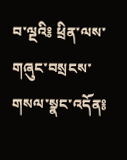བ་ལྔའི༔ ཕྲིན་ལས་གཞུང་བསྲངས་གསལ་སྣང་འདོན༔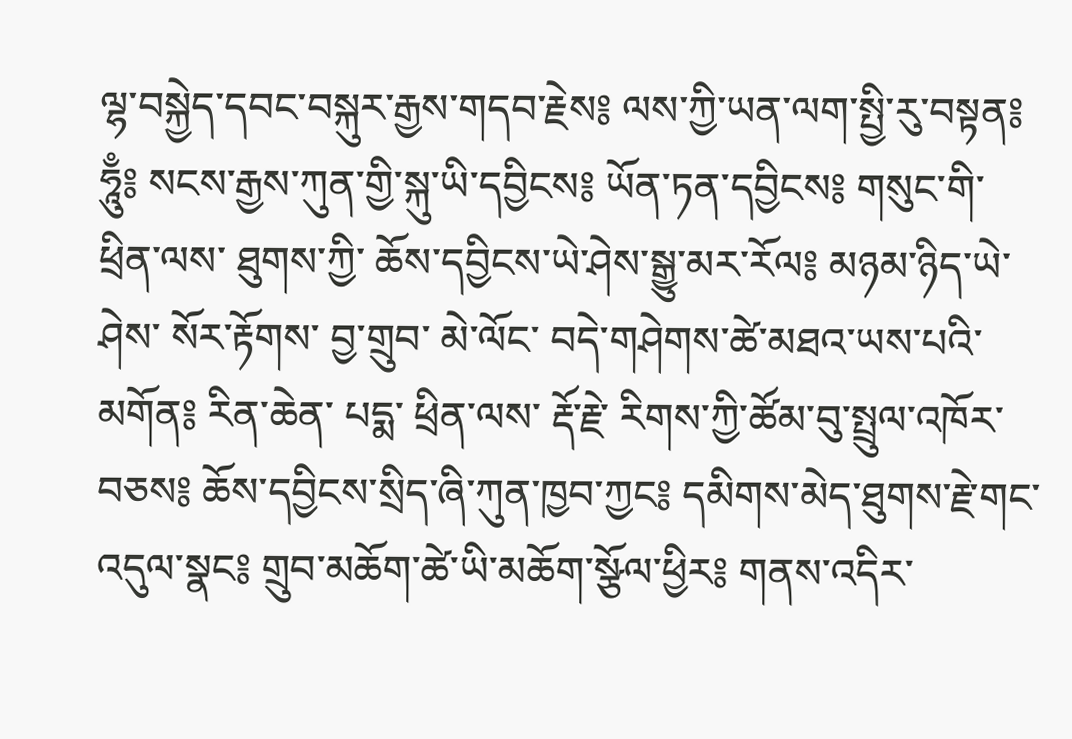ལྷ་བསྐྱེད་དབང་བསྐུར་རྒྱས་གདབ་རྗེས༔ ལས་ཀྱི་ཡན་ལག་སྤྱི་རུ་བསྟན༔ ཧཱུྃ༔ སངས་རྒྱས་ཀུན་གྱི་སྐུ་ཡི་དབྱིངས༔ ཡོན་ཏན་དབྱིངས༔ གསུང་གི་ ཕྲིན་ལས་ ཐུགས་ཀྱི་ ཆོས་དབྱིངས་ཡེ་ཤེས་སྒྱུ་མར་རོལ༔ མཉམ་ཉིད་ཡེ་ཤེས་ སོར་རྟོགས་ བྱ་གྲུབ་ མེ་ལོང་ བདེ་གཤེགས་ཚེ་མཐའ་ཡས་པའི་མགོན༔ རིན་ཆེན་ པདྨ་ ཕྲིན་ལས་ རྡོ་རྗེ་ རིགས་ཀྱི་ཚོམ་བུ་སྤྲུལ་འཁོར་བཅས༔ ཆོས་དབྱིངས་སྲིད་ཞི་ཀུན་ཁྱབ་ཀྱང༔ དམིགས་མེད་ཐུགས་རྗེ་གང་འདུལ་སྣང༔ གྲུབ་མཆོག་ཚེ་ཡི་མཆོག་སྩོལ་ཕྱིར༔ གནས་འདིར་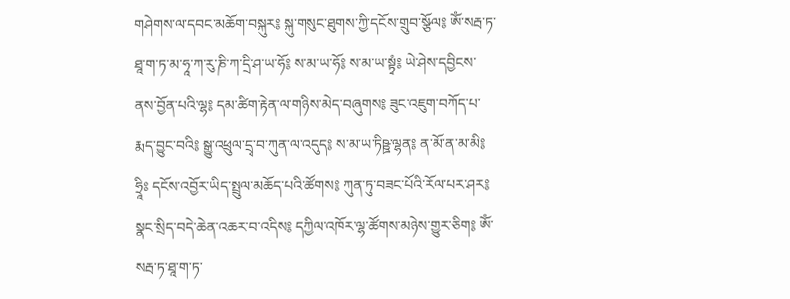གཤེགས་ལ་དབང་མཆོག་བསྐུར༔ སྐུ་གསུང་ཐུགས་ཀྱི་དངོས་གྲུབ་སྩོལ༔ ཨོཾ་སརྦ་ཏ་ཐཱ་ག་ཏ་མ་ཧཱ་ཀ་རུ་ཎི་ཀ་དྲི་ཤ་ཡ་ཧོ༔ ས་མ་ཡ་ཧོ༔ ས་མ་ཡ་སྟྭཾ༔ ཡེ་ཤེས་དབྱིངས་ནས་བྱོན་པའི་ལྷ༔ དམ་ཚིག་རྟེན་ལ་གཉིས་མེད་བཞུགས༔ ཟུང་འཇུག་བཀོད་པ་རྨད་བྱུང་བའི༔ སྒྱུ་འཕྲུལ་དྲྭ་བ་ཀུན་ལ་འདུད༔ ས་མ་ཡ་ཏིཥྛ་ལྷན༔ ན་མོ་ན་མ་མི༔ ཧྲཱིཿ དངོས་འབྱོར་ཡིད་སྤྲུལ་མཆོད་པའི་ཚོགས༔ ཀུན་ཏུ་བཟང་པོའི་རོལ་པར་ཤར༔ སྣང་སྲིད་བདེ་ཆེན་འཆར་བ་འདིས༔ དཀྱིལ་འཁོར་ལྷ་ཚོགས་མཉེས་གྱུར་ཅིག༔ ཨོཾ་སརྦ་ཏ་ཐཱ་ག་ཏ་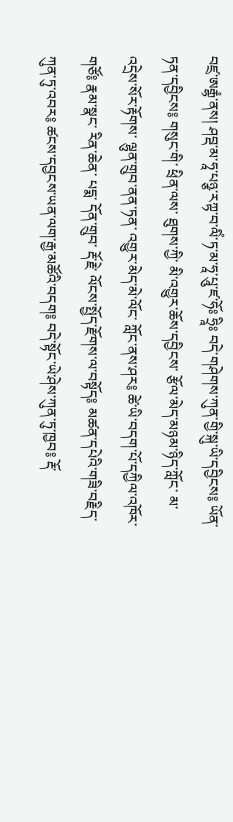བཛྲ་ཨརྒྷཾ་ནས། ཤབྡ་མ་ཧཱ་པཉྩ་རཀྟ་བ་ལིཾ་ཏ་མ་ཧཱ་པཱུ་ཛ་ཧོཿ ཧྲཱིཿ བདེ་གཤེགས་ཀུན་གྱི་སྐུ་ཡི་དབྱིངས༔ ཡོན་ཏན་དབྱིངས༔ གསུང་གི་ ཕྲིན་ལས་ ཐུགས་ཀྱི་ མི་འགྱུར་ཆོས་དབྱིངས་ རྩོལ་མེད་མཉམ་ཉིད་ཀློང་ མ་འདྲེས་སོར་རྟོགས་ ལྷུན་གྲུབ་ནན་ཏན་ འགྱུར་མེད་མེ་ལོང་ ཀློང་ནས་ཤར༔ ཚེ་ཡི་བདག་པོ་དཀྱིལ་འཁོར་གཙོ༔ རྣམ་སྣང་ རིན་ཆེན་ པདྨ་ དོན་གྲུབ་ རྡོ་རྗེ་ ལོངས་སྤྱོད་རྫོགས་ལ་བསྟོད༔ མཚན་དཔེའི་གཟི་བརྗིད་ཀུན་ཏུ་འབར༔ ཚངས་དབྱངས་ཡན་ལག་རྒྱ་མཚོའི་བདག༔ བདེ་སྟོང་ཡེ་ཤེས་ཀུན་ཏུ་ཁྱབ༔ རྡོ་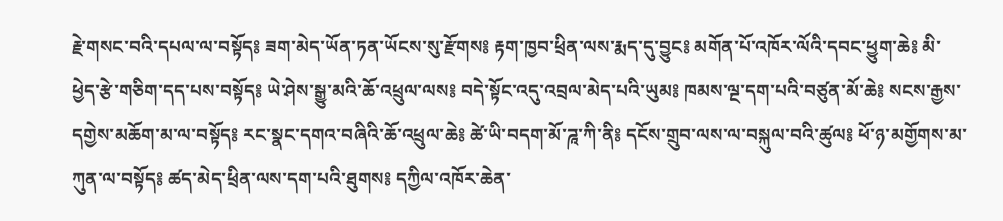རྗེ་གསང་བའི་དཔལ་ལ་བསྟོད༔ ཟག་མེད་ཡོན་ཏན་ཡོངས་སུ་རྫོགས༔ རྟག་ཁྱབ་ཕྲིན་ལས་རྨད་དུ་བྱུང༔ མགོན་པོ་འཁོར་ལོའི་དབང་ཕྱུག་ཆེ༔ མི་ཕྱེད་རྩེ་གཅིག་དད་པས་བསྟོད༔ ཡེ་ཤེས་སྒྱུ་མའི་ཆོ་འཕྲུལ་ལས༔ བདེ་སྟོང་འདུ་འབྲལ་མེད་པའི་ཡུམ༔ ཁམས་ལྔ་དག་པའི་བཙུན་མོ་ཆེ༔ སངས་རྒྱས་དགྱེས་མཆོག་མ་ལ་བསྟོད༔ རང་སྣང་དགའ་བཞིའི་ཆོ་འཕྲུལ་ཆེ༔ ཚེ་ཡི་བདག་མོ་ཌཱ་ཀི་ནི༔ དངོས་གྲུབ་ལས་ལ་བསྐུལ་བའི་ཚུལ༔ ཕོ་ཉ་མགྱོགས་མ་ཀུན་ལ་བསྟོད༔ ཚད་མེད་ཕྲིན་ལས་དག་པའི་ཐུགས༔ དཀྱིལ་འཁོར་ཆེན་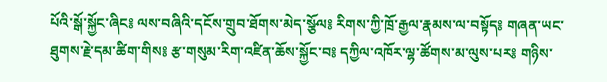པོའི་སྒོ་སྐྱོང་ཞིང༔ ལས་བཞིའི་དངོས་གྲུབ་ཐོགས་མེད་སྩོལ༔ རིགས་ཀྱི་ཁྲོ་རྒྱལ་རྣམས་ལ་བསྟོད༔ གཞན་ཡང་ཐུགས་རྗེ་དམ་ཚིག་གིས༔ རྩ་གསུམ་རིག་འཛིན་ཆོས་སྐྱོང་བ༔ དཀྱིལ་འཁོར་ལྷ་ཚོགས་མ་ལུས་པར༔ གཉིས་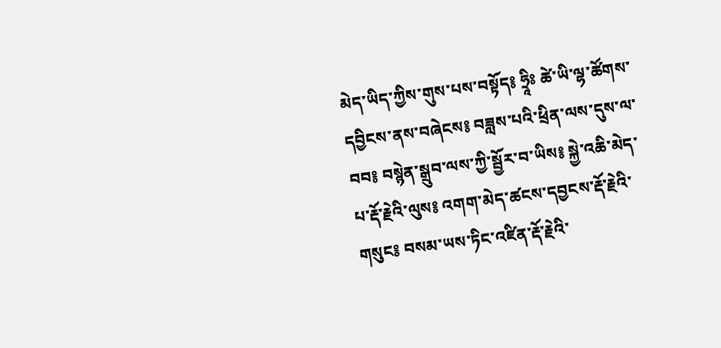མེད་ཡིད་ཀྱིས་གུས་པས་བསྟོད༔ ཧྲཱིཿ ཚེ་ཡི་ལྷ་ཚོགས་དབྱིངས་ནས་བཞེངས༔ བཟླས་པའི་ཕྲིན་ལས་དུས་ལ་བབ༔ བསྙེན་སྒྲུབ་ལས་ཀྱི་སྦྱོར་བ་ཡིས༔ སྐྱེ་འཆི་མེད་པ་རྡོ་རྗེའི་ལུས༔ འགག་མེད་ཚངས་དབྱངས་རྡོ་རྗེའི་གསུང༔ བསམ་ཡས་ཏིང་འཛིན་རྡོ་རྗེའི་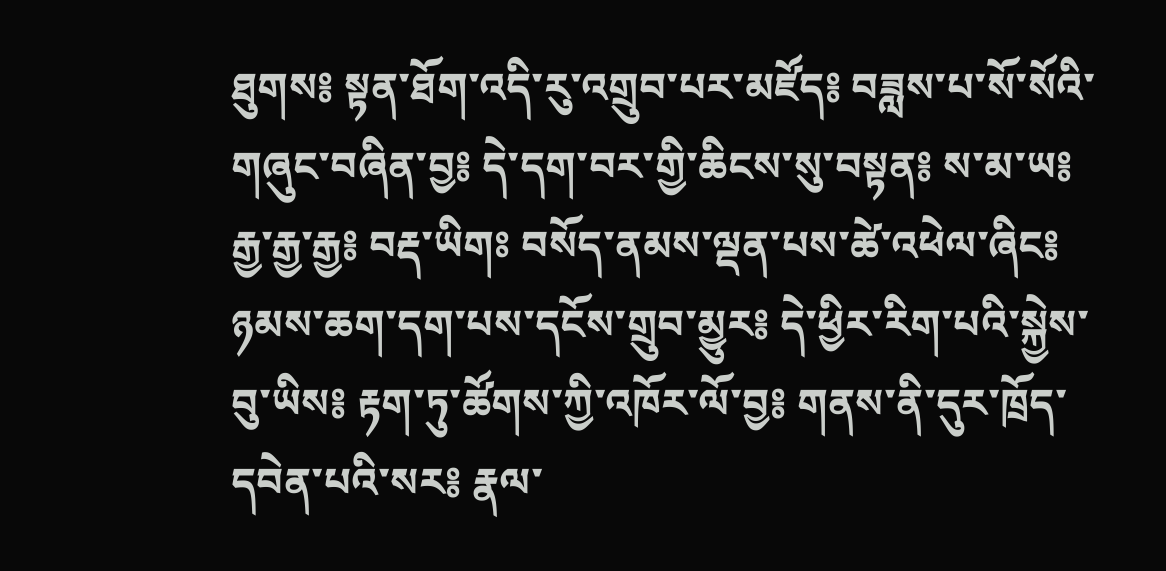ཐུགས༔ སྟན་ཐོག་འདི་རུ་འགྲུབ་པར་མཛོད༔ བཟླས་པ་སོ་སོའི་གཞུང་བཞིན་བྱ༔ དེ་དག་བར་གྱི་ཆིངས་སུ་བསྟན༔ ས་མ་ཡ༔ རྒྱ་རྒྱ་རྒྱ༔ བརྡ་ཡིགཿ བསོད་ནམས་ལྡན་པས་ཚེ་འཕེལ་ཞིང༔ ཉམས་ཆག་དག་པས་དངོས་གྲུབ་མྱུར༔ དེ་ཕྱིར་རིག་པའི་སྐྱེས་བུ་ཡིས༔ རྟག་ཏུ་ཚོགས་ཀྱི་འཁོར་ལོ་བྱ༔ གནས་ནི་དུར་ཁྲོད་དབེན་པའི་སར༔ རྣལ་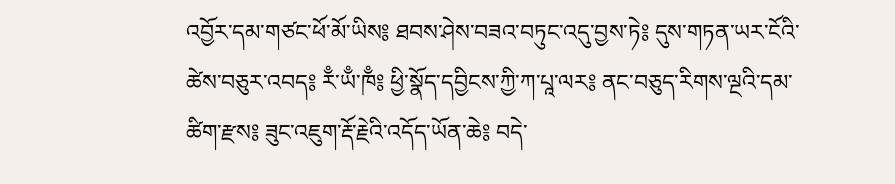འབྱོར་དམ་གཙང་ཕོ་མོ་ཡིས༔ ཐབས་ཤེས་བཟའ་བཏུང་འདུ་བྱས་ཏེ༔ དུས་གཏན་ཡར་ངོའི་ཚེས་བཅུར་འབད༔ རྃ་ཡྃ་ཁྃ༔ ཕྱི་སྣོད་དབྱིངས་ཀྱི་ཀ་པཱ་ལར༔ ནང་བཅུད་རིགས་ལྔའི་དམ་ཚིག་རྫས༔ ཟུང་འཇུག་རྡོ་རྗེའི་འདོད་ཡོན་ཆེ༔ བདེ་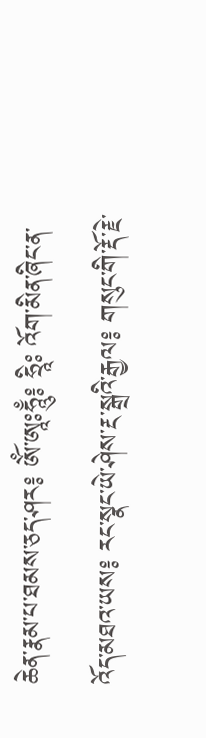ཆེན་རྣམ་པ་ཐམས་ཅད་ཤར༔ ཨོཾ་ཨཱཿཧཱུྃ༔ ཧྲཱིཿ འོག་མིན་ཞིང་ན་འོད་མཐའ་ཡས༔ རང་སྣང་ཡེ་ཤེས་རྔ་སྒྲའི་རྒྱལ༔ གསུང་གི་རྡོ་རྗེ་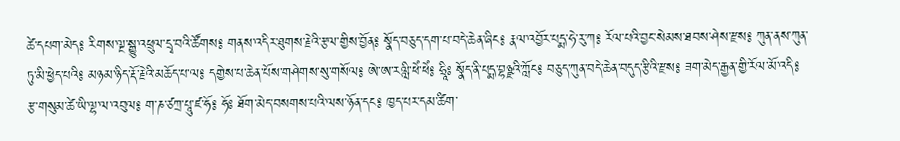ཚེ་དཔག་མེད༔ རིགས་ལྔ་སྒྱུ་འཕྲུལ་དྲྭ་བའི་ཚོགས༔ གནས་འདིར་ཐུགས་རྗེའི་རྩལ་གྱིས་བྱོན༔ སྣོད་བཅུད་དག་པ་བདེ་ཆེན་ཞིང༔ རྣལ་འབྱོར་པདྨ་ཧེ་རུ་ཀ༔ རོལ་པའི་བྱང་སེམས་ཐབས་ཤེས་རྫས༔ ཀུན་ནས་ཀུན་ཏུ་མི་ཕྱེད་པའི༔ མཉམ་ཉིད་རྡོ་རྗེའི་མཆོད་པ་ལ༔ དགྱེས་པ་ཆེན་པོས་གཤེགས་སུ་གསོལ༔ ཨེ་ཨ་རལླི་ཕེཾ་ཕེཾ༔ ཧྲཱིཿ སྣོད་ནི་པདྨ་བྷཉྫའི་ཀློང༔ བཅུད་ཀུན་བདེ་ཆེན་བདུད་རྩིའི་རྫས༔ ཟག་མེད་རྒྱན་གྱི་རོལ་མོ་འདི༔ རྩ་གསུམ་ཚེ་ཡི་ལྷ་ལ་འབུལ༔ ག་ཎ་ཙཀྲ་པཱུ་ཛ་ཧོ༔ ཧོཿ ཐོག་མེད་བསགས་པའི་ལས་ཉོན་དང༔ ཁྱད་པར་དམ་ཚིག་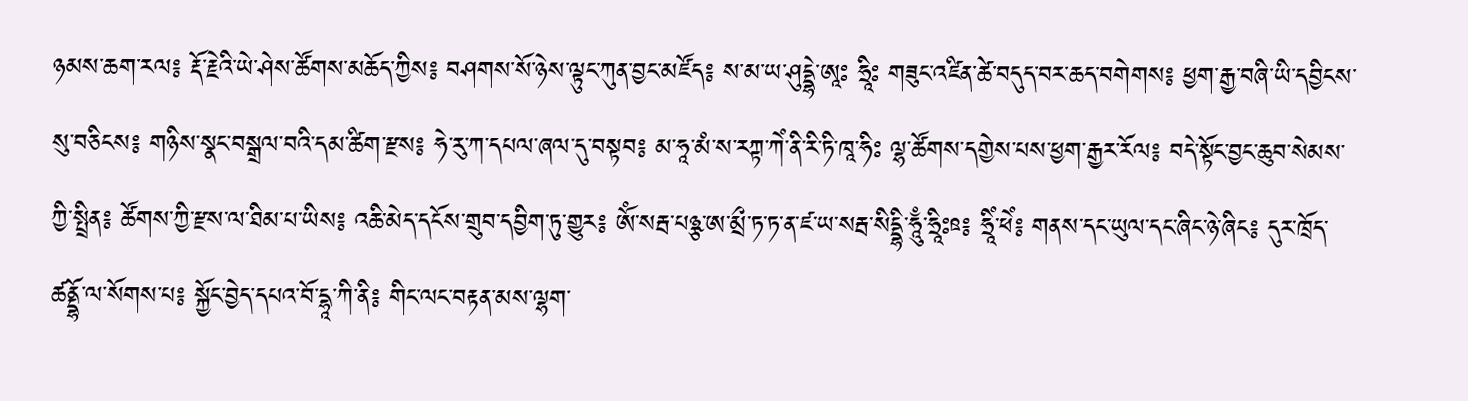ཉམས་ཆག་རལ༔ རྡོ་རྗེའི་ཡེ་ཤེས་ཚོགས་མཆོད་ཀྱིས༔ བཤགས་སོ་ཉེས་ལྟུང་ཀུན་བྱང་མཛོད༔ ས་མ་ཡ་ཤུདྡྷེ་ཨཱཿ ཧྲཱིཿ གཟུང་འཛིན་ཚེ་བདུད་བར་ཆད་བགེགས༔ ཕྱག་རྒྱ་བཞི་ཡི་དབྱིངས་སུ་བཅིངས༔ གཉིས་སྣང་བསྒྲལ་བའི་དམ་ཚིག་རྫས༔ ཧེ་རུ་ཀ་དཔལ་ཞལ་དུ་བསྟབ༔ མ་ཧཱ་མཾ་ས་རཀྟ་ཀེཾ་ནི་རི་ཏི་ཁཱ་ཧིཿ ལྷ་ཚོགས་དགྱེས་པས་ཕྱག་རྒྱར་རོལ༔ བདེ་སྟོང་བྱང་ཆུབ་སེམས་ཀྱི་སྤྲིན༔ ཚོགས་ཀྱི་རྫས་ལ་ཐིམ་པ་ཡིས༔ འཆི་མེད་དངོས་གྲུབ་དབྱིག་ཏུ་གྱུར༔ ཨོཾ་སརྦ་པཉྩ་ཨ་མྲྀ་ཏ་ཏ་ན་ཛ་ཡ་སརྦ་སིདྡྷི་ཧཱུྃ་ཧྲཱིཿཋ༔ ཧྲཱིཾ་ཕེཾ༔ གནས་དང་ཡུལ་དང་ཞིང་ཉེ་ཞིང༔ དུར་ཁྲོད་ཚནྡྷོ་ལ་སོགས་པ༔ སྐྱོང་བྱེད་དཔའ་བོ་དྷཱ་ཀི་ནི༔ གིང་ལང་བརྟན་མས་ལྷག་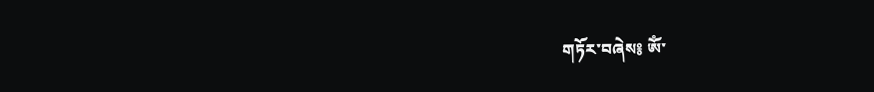གཏོར་བཞེས༔ ཨོཾ་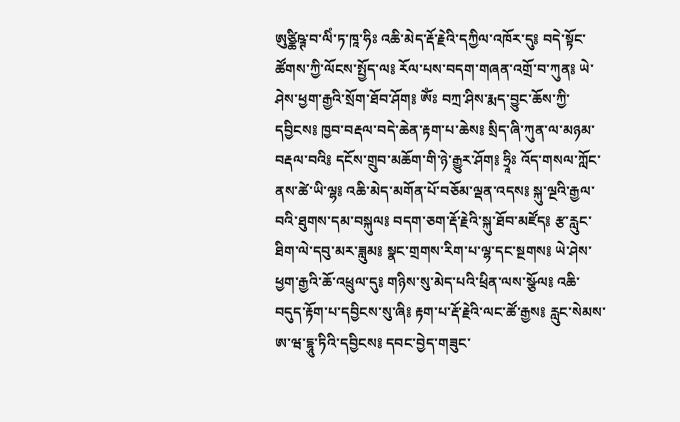ཨུཙྪིཥྚ་བ་ལིཾ་ཏ་ཁཱ་ཧིཿ འཆི་མེད་རྡོ་རྗེའི་དཀྱིལ་འཁོར་དུ༔ བདེ་སྟོང་ཚོགས་ཀྱི་ལོངས་སྤྱོད་ལ༔ རོལ་པས་བདག་གཞན་འགྲོ་བ་ཀུན༔ ཡེ་ཤེས་ཕྱག་རྒྱའི་སྲོག་ཐོབ་ཤོག༔ ཨོཾཿ བཀྲ་ཤིས་རྨད་བྱུང་ཆོས་ཀྱི་དབྱིངས༔ ཁྱབ་བརྡལ་བདེ་ཆེན་རྟག་པ་ཆེས༔ སྲིད་ཞི་ཀུན་ལ་མཉམ་བརྡལ་བའི༔ དངོས་གྲུབ་མཆོག་གི་ཉེ་རྒྱུར་ཤོག༔ ཧྲཱིཿ འོད་གསལ་ཀློང་ནས་ཚེ་ཡི་ལྷ༔ འཆི་མེད་མགོན་པོ་བཅོམ་ལྡན་འདས༔ སྐུ་ལྔའི་རྒྱལ་བའི་ཐུགས་དམ་བསྐུལ༔ བདག་ཅག་རྡོ་རྗེའི་སྐུ་ཐོབ་མཛོད༔ རྩ་རླུང་ཐིག་ལེ་དབུ་མར་ཟླུམ༔ སྣང་གྲགས་རིག་པ་ལྷ་དང་སྔགས༔ ཡེ་ཤེས་ཕྱག་རྒྱའི་ཆོ་འཕྲུལ་དུ༔ གཉིས་སུ་མེད་པའི་ཕྲིན་ལས་སྩོལ༔ འཆི་བདུད་རྟོག་པ་དབྱིངས་སུ་ཞི༔ རྟག་པ་རྡོ་རྗེའི་ལང་ཚོ་རྒྱས༔ རླུང་སེམས་ཨ་ཝ་དྷཱུ་ཏིའི་དབྱིངས༔ དབང་བྱེད་གཟུང་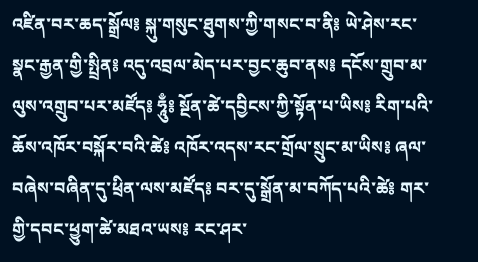འཛིན་བར་ཆད་སྒྲོལ༔ སྐུ་གསུང་ཐུགས་ཀྱི་གསང་བ་ནི༔ ཡེ་ཤེས་རང་སྣང་རྒྱན་གྱི་སྤྲིན༔ འདུ་འབྲལ་མེད་པར་བྱང་ཆུབ་ནས༔ དངོས་གྲུབ་མ་ལུས་འགྲུབ་པར་མཛོད༔ ཧཱུྃ༔ སྔོན་ཚེ་དབྱིངས་ཀྱི་སྟོན་པ་ཡིས༔ རིག་པའི་ཆོས་འཁོར་བསྐོར་བའི་ཚེ༔ འཁོར་འདས་རང་གྲོལ་སྲུང་མ་ཡིས༔ ཞལ་བཞེས་བཞིན་དུ་ཕྲིན་ལས་མཛོད༔ བར་དུ་སྒྲོན་མ་བཀོད་པའི་ཚེ༔ གར་གྱི་དབང་ཕྱུག་ཚེ་མཐའ་ཡས༔ རང་ཤར་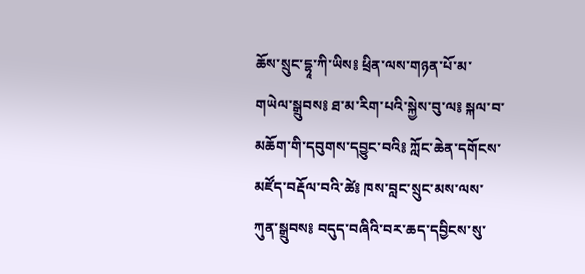ཆོས་སྲུང་དྷཱ་ཀི་ཡིས༔ ཕྲིན་ལས་གཉན་པོ་མ་གཡེལ་སྒྲུབས༔ ཐ་མ་རིག་པའི་སྐྱེས་བུ་ལ༔ སྐལ་བ་མཆོག་གི་དབུགས་དབྱུང་བའི༔ ཀློང་ཆེན་དགོངས་མཛོད་བརྡོལ་བའི་ཚེ༔ ཁས་བླང་སྲུང་མས་ལས་ཀུན་སྒྲུབས༔ བདུད་བཞིའི་བར་ཆད་དབྱིངས་སུ་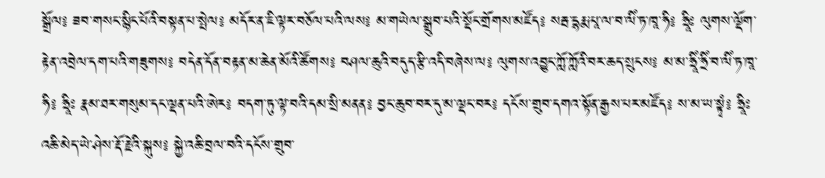སྒྲོལ༔ ཟབ་གསང་སྙིང་པོའི་བསྟན་པ་སྤེལ༔ མདོར་ན་ཇི་ལྟར་བཅོལ་པའི་ལས༔ མ་གཡེལ་སྒྲུབ་པའི་སྡོང་གྲོགས་མཛོད༔ སརྦ་དྷརྨ་པཱ་ལ་བ་ལིཾ་ཏ་ཁཱ་ཧི༔ ཧྲཱིཿ ལུགས་ལྡོག་རྟེན་འབྲེལ་དག་པའི་གཟུགས༔ བདེན་དོན་བརྟན་མ་ཆེན་མོའི་ཚོགས༔ བཤལ་ཆུའི་བདུད་རྩི་འདི་བཞེས་ལ༔ ལུགས་འབྱུང་ཀློ་ཀློའི་བར་ཆད་སྲུངས༔ མ་མ་ཧྲཱིཾ་ཧྲིཾ་བ་ལིཾ་ཏ་ཁཱ་ཧི༔ ཧྲཱིཿ རྣམ་ཐར་གསུམ་དང་ལྡན་པའི་ཨེར༔ བདག་ཏུ་ལྟ་བའི་དམ་སྲི་མནན༔ བྱང་ཆུབ་བར་དུ་མ་ལྡང་བར༔ དངོས་གྲུབ་དགའ་སྟོན་རྒྱས་པར་མཛོད༔ ས་མ་ཡ་སྟྭཾ༔ ཧྲཱིཿ འཆི་མེད་ཡེ་ཤེས་རྡོ་རྗེའི་སྐུས༔ སྐྱེ་འཆི་བྲལ་བའི་དངོས་གྲུབ་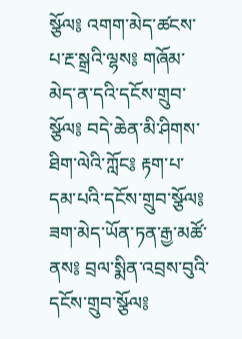སྩོལ༔ འགག་མེད་ཚངས་པ་རྔ་སྒྲའི་ལྷས༔ གཞོམ་མེད་ན་དའི་དངོས་གྲུབ་སྩོལ༔ བདེ་ཆེན་མི་ཤིགས་ཐིག་ལེའི་ཀློང༔ རྟག་པ་དམ་པའི་དངོས་གྲུབ་སྩོལ༔ ཟག་མེད་ཡོན་ཏན་རྒྱ་མཚོ་ནས༔ བྲལ་སྨིན་འབྲས་བུའི་དངོས་གྲུབ་སྩོལ༔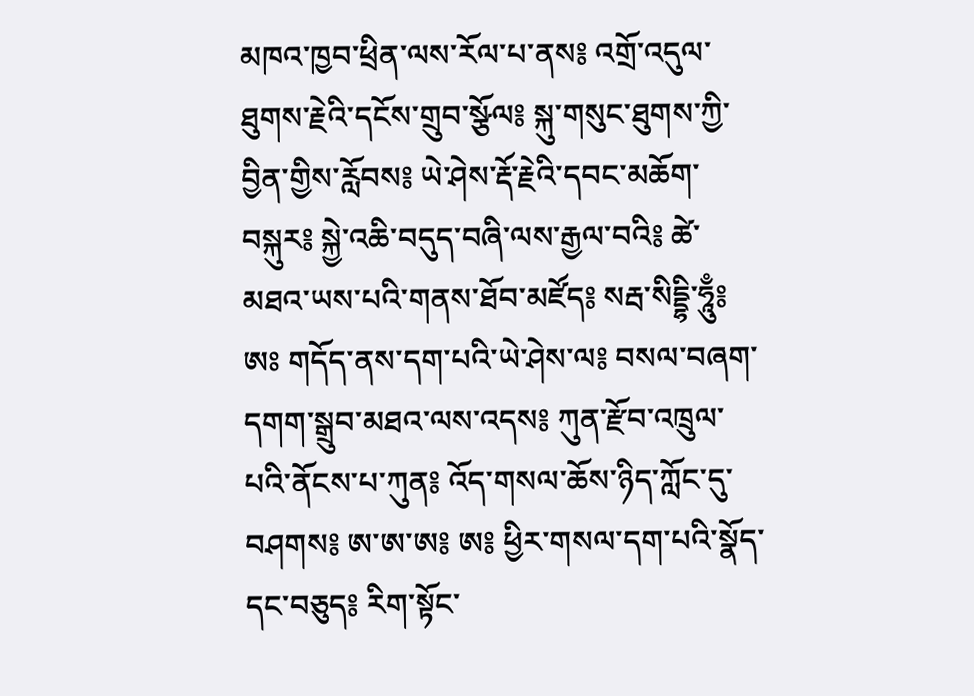མཁའ་ཁྱབ་ཕྲིན་ལས་རོལ་པ་ནས༔ འགྲོ་འདུལ་ཐུགས་རྗེའི་དངོས་གྲུབ་སྩོལ༔ སྐུ་གསུང་ཐུགས་ཀྱི་བྱིན་གྱིས་རློབས༔ ཡེ་ཤེས་རྡོ་རྗེའི་དབང་མཆོག་བསྐུར༔ སྐྱེ་འཆི་བདུད་བཞི་ལས་རྒྱལ་བའི༔ ཚེ་མཐའ་ཡས་པའི་གནས་ཐོབ་མཛོད༔ སརྦ་སིདྡྷི་ཧཱུྃ༔ ཨཿ གདོད་ནས་དག་པའི་ཡེ་ཤེས་ལ༔ བསལ་བཞག་དགག་སྒྲུབ་མཐའ་ལས་འདས༔ ཀུན་རྫོབ་འཁྲུལ་པའི་ནོངས་པ་ཀུན༔ འོད་གསལ་ཆོས་ཉིད་ཀློང་དུ་བཤགས༔ ཨ་ཨ་ཨ༔ ཨ༔ ཕྱིར་གསལ་དག་པའི་སྣོད་དང་བཅུད༔ རིག་སྟོང་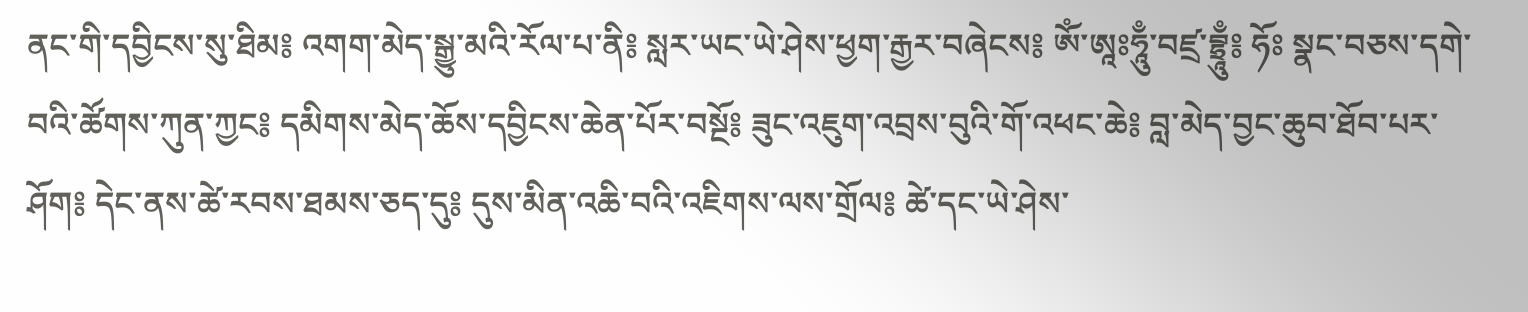ནང་གི་དབྱིངས་སུ་ཐིམ༔ འགག་མེད་སྒྱུ་མའི་རོལ་པ་ནི༔ སླར་ཡང་ཡེ་ཤེས་ཕྱག་རྒྱར་བཞེངས༔ ཨོཾ་ཨཱཿཧཱུྃ་བཛྲ་བྷྲཱུྃ༔ ཧོཿ སྣང་བཅས་དགེ་བའི་ཚོགས་ཀུན་ཀྱང༔ དམིགས་མེད་ཆོས་དབྱིངས་ཆེན་པོར་བསྔོ༔ ཟུང་འཇུག་འབྲས་བུའི་གོ་འཕང་ཆེ༔ བླ་མེད་བྱང་ཆུབ་ཐོབ་པར་ཤོག༔ དེང་ནས་ཚེ་རབས་ཐམས་ཅད་དུ༔ དུས་མིན་འཆི་བའི་འཇིགས་ལས་གྲོལ༔ ཚེ་དང་ཡེ་ཤེས་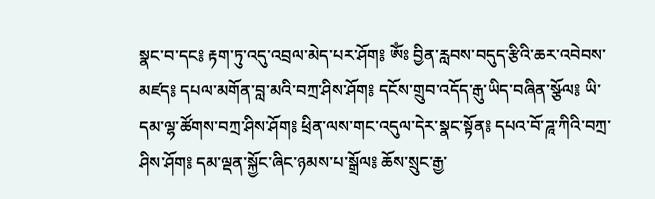སྣང་བ་དང༔ རྟག་ཏུ་འདུ་འབྲལ་མེད་པར་ཤོག༔ ཨོཾཿ བྱིན་རླབས་བདུད་རྩིའི་ཆར་འབེབས་མཛད༔ དཔལ་མགོན་བླ་མའི་བཀྲ་ཤིས་ཤོག༔ དངོས་གྲུབ་འདོད་རྒུ་ཡིད་བཞིན་སྩོལ༔ ཡི་དམ་ལྷ་ཚོགས་བཀྲ་ཤིས་ཤོག༔ ཕྲིན་ལས་གང་འདུལ་དེར་སྣང་སྟོན༔ དཔའ་བོ་ཌཱ་ཀིའི་བཀྲ་ཤིས་ཤོག༔ དམ་ལྡན་སྐྱོང་ཞིང་ཉམས་པ་སྒྲོལ༔ ཆོས་སྲུང་རྒྱ་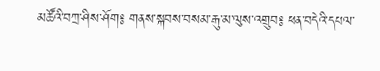མཚོའི་བཀྲ་ཤིས་ཤོག༔ གནས་སྐབས་བསམ་རྒུ་མ་ལུས་འགྲུབ༔ ཕན་བདེའི་དཔལ་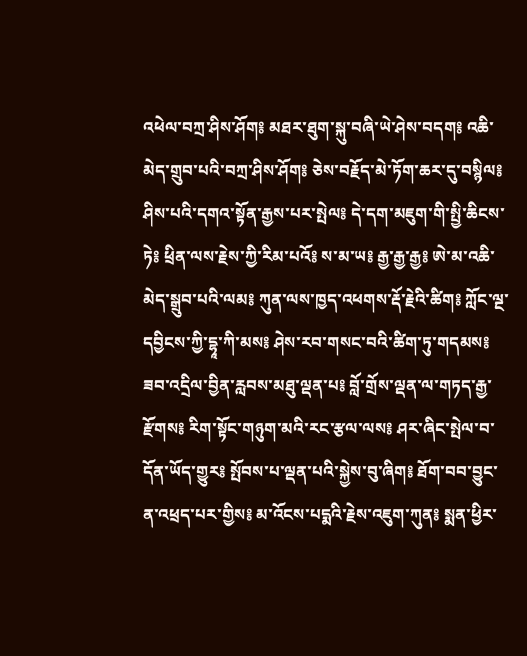འཕེལ་བཀྲ་ཤིས་ཤོག༔ མཐར་ཐུག་སྐུ་བཞི་ཡེ་ཤེས་བདག༔ འཆི་མེད་གྲུབ་པའི་བཀྲ་ཤིས་ཤོག༔ ཅེས་བརྗོད་མེ་ཏོག་ཆར་དུ་བསྙིལ༔ ཤིས་པའི་དགའ་སྟོན་རྒྱས་པར་སྤེལ༔ དེ་དག་མཇུག་གི་སྤྱི་ཆིངས་ཏེ༔ ཕྲིན་ལས་རྗེས་ཀྱི་རིམ་པའོ༔ ས་མ་ཡ༔ རྒྱ་རྒྱ་རྒྱ༔ ཨེ་མ་འཆི་མེད་སྒྲུབ་པའི་ལམ༔ ཀུན་ལས་ཁྱད་འཕགས་རྡོ་རྗེའི་ཚིག༔ ཀློང་ལྔ་དབྱིངས་ཀྱི་དྷཱ་ཀི་མས༔ ཤེས་རབ་གསང་བའི་ཚིག་ཏུ་གདམས༔ ཟབ་འདྲིལ་བྱིན་རླབས་མཐུ་ལྡན་པ༔ བློ་གྲོས་ལྡན་ལ་གཏད་རྒྱ་རྫོགས༔ རིག་སྟོང་གཉུག་མའི་རང་རྩལ་ལས༔ ཤར་ཞིང་སྤེལ་བ་དོན་ཡོད་གྱུར༔ སྤོབས་པ་ལྡན་པའི་སྐྱེས་བུ་ཞིག༔ ཐོག་བབ་བྱུང་ན་འཕྲད་པར་གྱིས༔ མ་འོངས་པདྨའི་རྗེས་འཇུག་ཀུན༔ སྨན་ཕྱིར་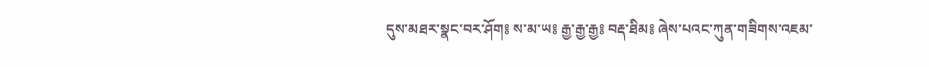དུས་མཐར་སྣང་བར་ཤོག༔ ས་མ་ཡ༔ རྒྱ་རྒྱ་རྒྱ༔ བརྡ་ཐིམ༔ ཞེས་པའང་ཀུན་གཟིགས་འཇམ་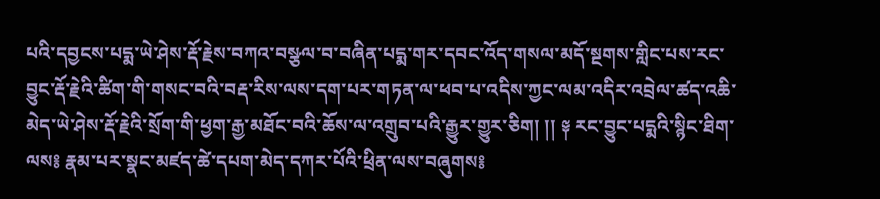པའི་དབྱངས་པདྨ་ཡེ་ཤེས་རྡོ་རྗེས་བཀའ་བསྩལ་བ་བཞིན་པདྨ་གར་དབང་འོད་གསལ་མདོ་སྔགས་གླིང་པས་རང་བྱུང་རྡོ་རྗེའི་ཚིག་གི་གསང་བའི་བརྡ་རིས་ལས་དག་པར་གཏན་ལ་ཕབ་པ་འདིས་ཀྱང་ལམ་འདིར་འབྲེལ་ཚད་འཆི་མེད་ཡེ་ཤེས་རྡོ་རྗེའི་སྲོག་གི་ཕྱག་རྒྱ་མཐོང་བའི་ཆོས་ལ་འགྲུབ་པའི་རྒྱུར་གྱུར་ཅིག། །། ༈ རང་བྱུང་པདྨའི་སྙིང་ཐིག་ལས༔ རྣམ་པར་སྣང་མཛད་ཚེ་དཔག་མེད་དཀར་པོའི་ཕྲིན་ལས་བཞུགས༔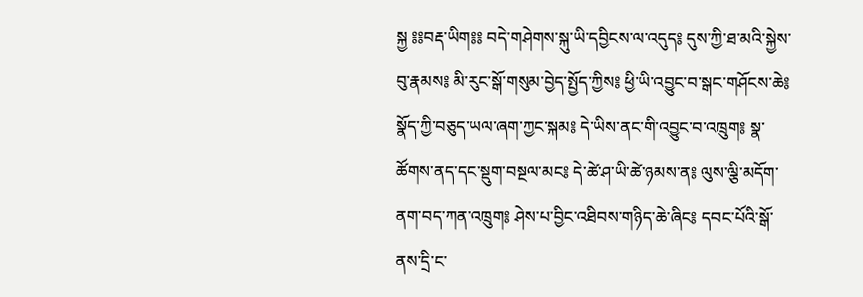སྐྱ ༔༔བརྡ་ཡིག༔༔ བདེ་གཤེགས་སྐུ་ཡི་དབྱིངས་ལ་འདུད༔ དུས་ཀྱི་ཐ་མའི་སྐྱེས་བུ་རྣམས༔ མི་རུང་སྒོ་གསུམ་བྱེད་སྤྱོད་ཀྱིས༔ ཕྱི་ཡི་འབྱུང་བ་སྒང་གཤོངས་ཆེ༔ སྣོད་ཀྱི་བཅུད་ཡལ་ཞག་ཀྱང་སྐམ༔ དེ་ཡིས་ནང་གི་འབྱུང་བ་འཁྲུག༔ སྣ་ཚོགས་ནད་དང་སྡུག་བསྔལ་མང༔ དེ་ཚེ་ཤ་ཡི་ཚེ་ཉམས་ན༔ ལུས་ལྕི་མདོག་ནག་བད་ཀན་འཁྲུག༔ ཤེས་པ་བྱིང་འཐིབས་གཉིད་ཆེ་ཞིང༔ དབང་པོའི་སྒོ་ནས་དྲི་ང་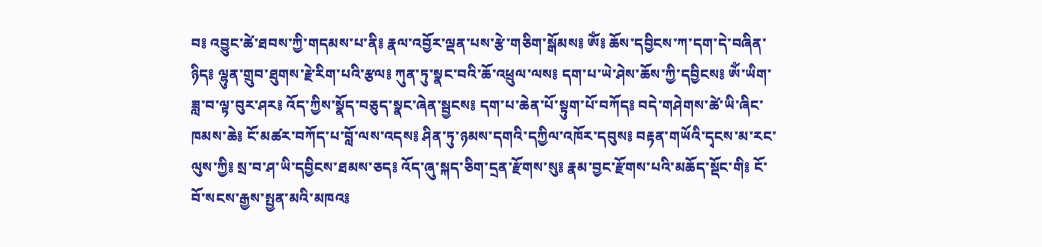བ༔ འབྱུང་ཚེ་ཐབས་ཀྱི་གདམས་པ་ནི༔ རྣལ་འབྱོར་ལྡན་པས་རྩེ་གཅིག་སྒོམས༔ ཨོཾ༔ ཆོས་དབྱིངས་ཀ་དག་དེ་བཞིན་ཉིད༔ ལྷུན་གྲུབ་ཐུགས་རྗེ་རིག་པའི་རྩལ༔ ཀུན་ཏུ་སྣང་བའི་ཆོ་འཕྲུལ་ལས༔ དག་པ་ཡེ་ཤེས་ཆོས་ཀྱི་དབྱིངས༔ ཨོཾ་ཡིག་ཟླ་བ་ལྟ་བུར་ཤར༔ འོད་ཀྱིས་སྣོད་བཅུད་སྣང་ཞེན་སྦྱངས༔ དག་པ་ཆེན་པོ་སྟུག་པོ་བཀོད༔ བདེ་གཤེགས་ཚེ་ཡི་ཞིང་ཁམས་ཆེ༔ ངོ་མཚར་བཀོད་པ་བློ་ལས་འདས༔ ཤིན་ཏུ་ཉམས་དགའི་དཀྱིལ་འཁོར་དབུས༔ བརྟན་གཡོའི་དྭངས་མ་རང་ལུས་ཀྱི༔ སྲ་བ་ཤ་ཡི་དབྱིངས་ཐམས་ཅད༔ འོད་ཞུ་སྐད་ཅིག་དྲན་རྫོགས་སུ༔ རྣམ་བྱང་རྫོགས་པའི་མཆོད་སྡོང་གི༔ ངོ་བོ་སངས་རྒྱས་སྤྱན་མའི་མཁའ༔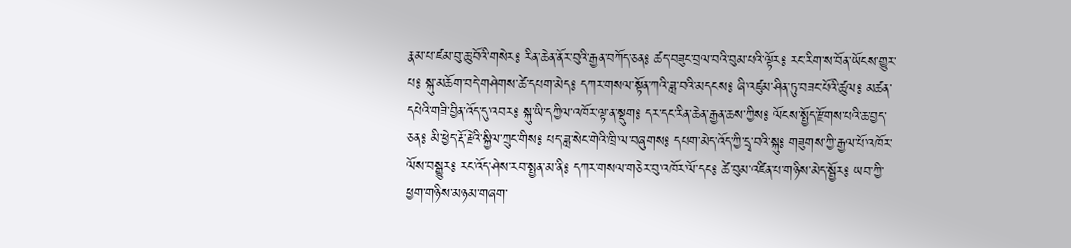རྣམ་པ་ཛམ་བུ་ཆུ་བོའི་གསེར༔ རིན་ཆེན་ནོར་བུའི་རྒྱན་བཀོད་ཅན༔ ཚད་བཟུང་བྲལ་བའི་བུམ་པའི་ལྟོར༔ རང་རིག་ས་བོན་ཡོངས་གྱུར་པ༔ སྐུ་མཆོག་བདེ་གཤེགས་ཚེ་དཔག་མེད༔ དཀར་གསལ་སྟོན་ཀའི་ཟླ་བའི་མདངས༔ ཞི་འཛུམ་ཤིན་ཏུ་བཟང་པོའི་ཚུལ༔ མཚན་དཔེའི་གཟི་བྱིན་འོད་དུ་འབར༔ སྐུ་ཡི་དཀྱིལ་འཁོར་ལྟ་ན་སྡུག༔ དར་དང་རིན་ཆེན་རྒྱན་ཆས་ཀྱིས༔ ལོངས་སྤྱོད་རྫོགས་པའི་ཆ་བྱད་ཅན༔ མི་ཕྱེད་རྡོ་རྗེའི་སྐྱིལ་ཀྲུང་གིས༔ པད་ཟླ་སེང་གེའི་ཁྲི་ལ་བཞུགས༔ དཔག་མེད་འོད་ཀྱི་དྲྭ་བའི་སྐུ༔ གཟུགས་ཀྱི་རྒྱལ་པོ་འཁོར་ལོས་བསྒྱུར༔ རང་འོད་ཤེས་རབ་སྤྱན་མ་ནི༔ དཀར་གསལ་གཅེར་བུ་འཁོར་ལོ་དང༔ ཚེ་བུམ་འཛིན་པ་གཉིས་མེད་སྦྱོར༔ ཡབ་ཀྱི་ཕྱག་གཉིས་མཉམ་གཞག་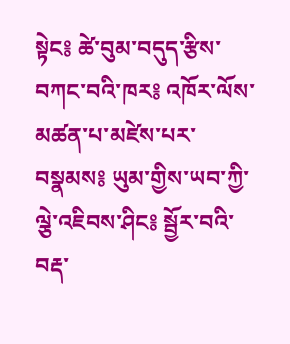སྟེང༔ ཚེ་བུམ་བདུད་རྩིས་བཀང་བའི་ཁར༔ འཁོར་ལོས་མཚན་པ་མཛེས་པར་བསྣམས༔ ཡུམ་གྱིས་ཡབ་ཀྱི་ལྕེ་འཇིབས་ཤིང༔ སྦྱོར་བའི་བརྡ་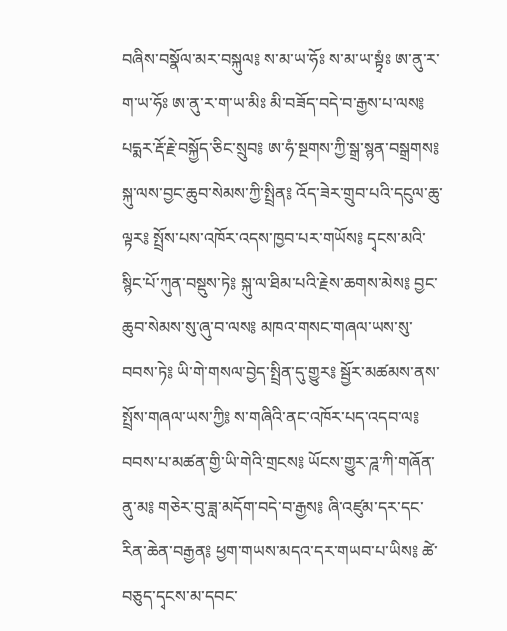བཞིས་བསྣོལ་མར་བསྐུལ༔ ས་མ་ཡ་ཧོཿ ས་མ་ཡ་སྟྭཾཿ ཨ་ནུ་ར་ག་ཡ་ཧོཿ ཨ་ནུ་ར་ག་ཡ་མིཿ མི་བཟོད་བདེ་བ་རྒྱས་པ་ལས༔ པདྨར་རྡོ་རྗེ་བསྐྱོད་ཅིང་སྲུབ༔ ཨ་ཧཾ་སྔགས་ཀྱི་སྒྲ་སྙན་བསྒྲགས༔ སྐུ་ལས་བྱང་ཆུབ་སེམས་ཀྱི་སྤྲིན༔ འོད་ཟེར་གྲུབ་པའི་དངུལ་ཆུ་ལྟར༔ སྤྲོས་པས་འཁོར་འདས་ཁྱབ་པར་གཡོས༔ དྭངས་མའི་སྙིང་པོ་ཀུན་བསྡུས་ཏེ༔ སྐུ་ལ་ཐིམ་པའི་རྗེས་ཆགས་མེས༔ བྱང་ཆུབ་སེམས་སུ་ཞུ་བ་ལས༔ མཁའ་གསང་གཞལ་ཡས་སུ་བབས་ཏེ༔ ཡི་གེ་གསལ་བྱེད་སྤྲིན་དུ་གྱུར༔ སྦྱོར་མཚམས་ནས་སྤྲོས་གཞལ་ཡས་ཀྱི༔ ས་གཞིའི་ནང་འཁོར་པད་འདབ་ལ༔ བབས་པ་མཚན་གྱི་ཡི་གེའི་གྲངས༔ ཡོངས་གྱུར་ཌཱ་ཀི་གཞོན་ནུ་མ༔ གཅེར་བུ་ཟླ་མདོག་བདེ་བ་རྒྱས༔ ཞི་འཛུམ་དར་དང་རིན་ཆེན་བརྒྱན༔ ཕྱག་གཡས་མདའ་དར་གཡབ་པ་ཡིས༔ ཚེ་བཅུད་དྭངས་མ་དབང་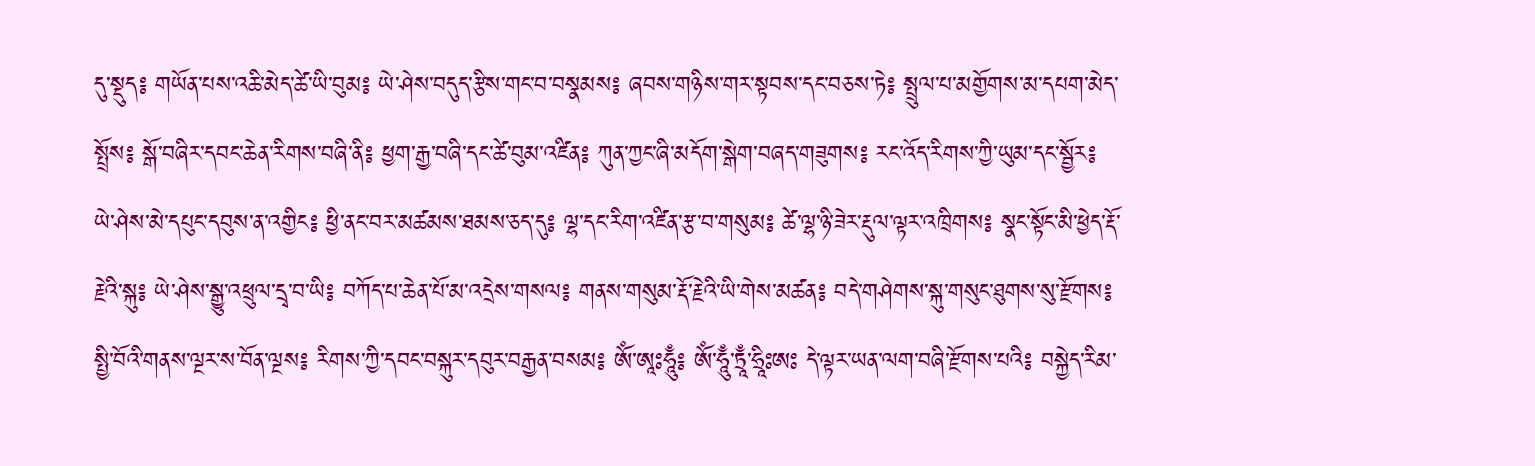དུ་སྡུད༔ གཡོན་པས་འཆི་མེད་ཚེ་ཡི་བུམ༔ ཡེ་ཤེས་བདུད་རྩིས་གང་བ་བསྣམས༔ ཞབས་གཉིས་གར་སྟབས་དང་བཅས་ཏེ༔ སྤྲུལ་པ་མགྱོགས་མ་དཔག་མེད་སྤྲོས༔ སྒོ་བཞིར་དབང་ཆེན་རིགས་བཞི་ནི༔ ཕྱག་རྒྱ་བཞི་དང་ཚེ་བུམ་འཛིན༔ ཀུན་ཀྱང་ཞི་མདོག་སྒེག་བཞད་གཟུགས༔ རང་འོད་རིགས་ཀྱི་ཡུམ་དང་སྦྱོར༔ ཡེ་ཤེས་མེ་དཔུང་དབུས་ན་འགྱིང༔ ཕྱི་ནང་བར་མཚམས་ཐམས་ཅད་དུ༔ ལྷ་དང་རིག་འཛིན་རྩ་བ་གསུམ༔ ཚེ་ལྷ་ཉི་ཟེར་རྡུལ་ལྟར་འཁྲིགས༔ སྣང་སྟོང་མི་ཕྱེད་རྡོ་རྗེའི་སྐུ༔ ཡེ་ཤེས་སྒྱུ་འཕྲུལ་དྲྭ་བ་ཡི༔ བཀོད་པ་ཆེན་པོ་མ་འདྲེས་གསལ༔ གནས་གསུམ་རྡོ་རྗེའི་ཡི་གེས་མཚན༔ བདེ་གཤེགས་སྐུ་གསུང་ཐུགས་སུ་རྫོགས༔ སྤྱི་བོའི་གནས་ལྔར་ས་བོན་ལྔས༔ རིགས་ཀྱི་དབང་བསྐུར་དབུར་བརྒྱན་བསམ༔ ཨོཾ་ཨཱཿཧཱུྃ༔ ཨོཾ་ཧཱུྃ་ཏྲཱྃ་ཧྲཱིཿཨཿ དེ་ལྟར་ཡན་ལག་བཞི་རྫོགས་པའི༔ བསྐྱེད་རིམ་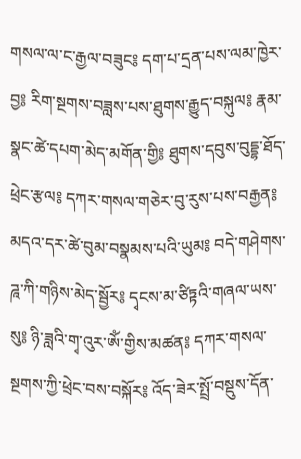གསལ་ལ་ང་རྒྱལ་བཟུང༔ དག་པ་དྲན་པས་ལམ་ཁྱེར་བྱ༔ རིག་སྔགས་བཟླས་པས་ཐུགས་རྒྱུད་བསྐུལ༔ རྣམ་སྣང་ཚེ་དཔག་མེད་མགོན་གྱི༔ ཐུགས་དབུས་བུདྡྷ་ཐོད་ཕྲེང་རྩལ༔ དཀར་གསལ་གཅེར་བུ་རུས་པས་བརྒྱན༔ མདའ་དར་ཚེ་བུམ་བསྣམས་པའི་ཡུམ༔ བདེ་གཤེགས་ཌཱ་ཀི་གཉིས་མེད་སྦྱོར༔ དྭངས་མ་ཙིཏྟའི་གཞལ་ཡས་སུ༔ ཉི་ཟླའི་གྭ་འུར་ཨོཾ་གྱིས་མཚན༔ དཀར་གསལ་སྔགས་ཀྱི་ཕྲེང་བས་བསྐོར༔ འོད་ཟེར་སྤྲོ་བསྡུས་དོན་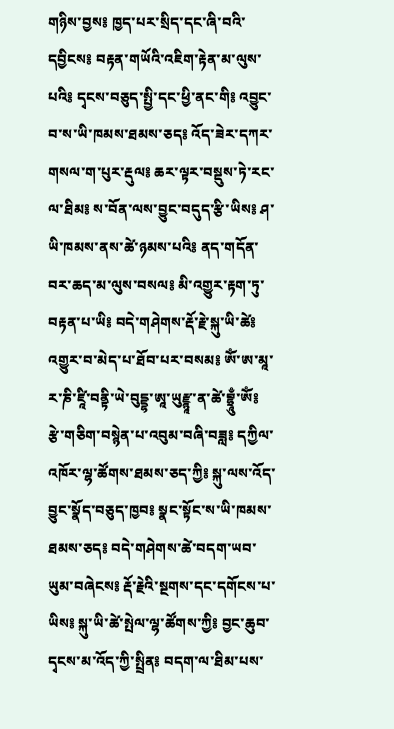གཉིས་བྱས༔ ཁྱད་པར་སྲིད་དང་ཞི་བའི་དབྱིངས༔ བརྟན་གཡོའི་འཇིག་རྟེན་མ་ལུས་པའི༔ དྭངས་བཅུད་སྤྱི་དང་ཕྱི་ནང་གི༔ འབྱུང་བ་ས་ཡི་ཁམས་ཐམས་ཅད༔ འོད་ཟེར་དཀར་གསལ་ག་པུར་རྡུལ༔ ཆར་ལྟར་བསྡུས་ཏེ་རང་ལ་ཐིམ༔ ས་བོན་ལས་བྱུང་བདུད་རྩི་ཡིས༔ ཤ་ཡི་ཁམས་ནས་ཚེ་ཉམས་པའི༔ ནད་གདོན་བར་ཆད་མ་ལུས་བསལ༔ མི་འགྱུར་རྟག་ཏུ་བརྟན་པ་ཡི༔ བདེ་གཤེགས་རྡོ་རྗེ་སྐུ་ཡི་ཚེ༔ འགྱུར་བ་མེད་པ་ཐོབ་པར་བསམ༔ ཨོཾ་ཨ་མཱ་ར་ཎི་ཛཱི་བནྟི་ཡེ་བུདྡྷ་ཨཱ་ཡུརྫྙཱ་ན་ཚེ་བྷྲཱུྃ་ཨོཾ༔ རྩེ་གཅིག་བསྙེན་པ་འབུམ་བཞི་བཟླ༔ དཀྱིལ་འཁོར་ལྷ་ཚོགས་ཐམས་ཅད་ཀྱི༔ སྐུ་ལས་འོད་བྱུང་སྣོད་བཅུད་ཁྱབ༔ སྣང་སྟོང་ས་ཡི་ཁམས་ཐམས་ཅད༔ བདེ་གཤེགས་ཚེ་བདག་ཡབ་ཡུམ་བཞེངས༔ རྡོ་རྗེའི་སྔགས་དང་དགོངས་པ་ཡིས༔ སྐུ་ཡི་ཚེ་སྤེལ་ལྷ་ཚོགས་ཀྱི༔ བྱང་ཆུབ་དྭངས་མ་འོད་ཀྱི་སྤྲིན༔ བདག་ལ་ཐིམ་པས་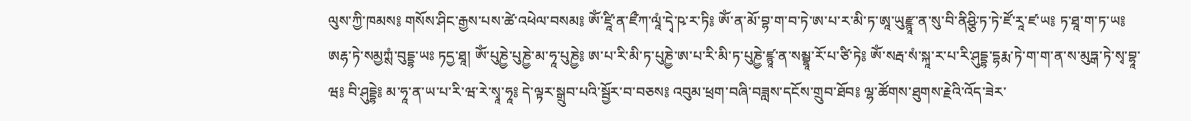ལུས་ཀྱི་ཁམས༔ གསོས་ཤིང་རྒྱས་པས་ཚེ་འཕེལ་བསམ༔ ཨོཾ་ཛཱི་ན་ཛྀཀ་ལཱཾ་དྭེ་ཥ་ར་ཏི༔ ཨོཾ་ན་མོ་བྷ་ག་བ་ཏེ་ཨ་པ་ར་མི་ཏ་ཨཱ་ཡུརྫྙཱ་ན་སུ་བི་ནིཤྩི་ཏ་ཏེ་ཛོ་རཱ་ཛ་ཡ༔ ཏ་ཐཱ་ག་ཏ་ཡ༔ ཨརྷ་ཏེ་སམྱཀྶཾ་བུདྡྷ་ཡཿ ཏདྱ་ཐཱ། ཨོཾ་པུཎྱེ་པུཎྱེ་མ་ཧཱ་པུཎྱེ༔ ཨ་པ་རི་མི་ཏ་པུཎྱེ་ཨ་པ་རི་མི་ཏ་པུཎྱེ་ཛྙཱ་ན་སམྦྷཱ་རོ་པ་ཙི་ཏེ༔ ཨོཾ་སརྦ་སཾ་སྐཱ་ར་པ་རི་ཤུདྡྷ་དྷརྨ་ཏེ་ག་ག་ན་ས་མུཏྒ་ཏེ་སྭ་བྷཱ་ཝ༔ བི་ཤུདྡྷེ༔ མ་ཧཱ་ན་ཡ་པ་རི་ཝ་རེ་སྭཱ་ཧཱ༔ དེ་ལྟར་སྒྲུབ་པའི་སྦྱོར་བ་བཅས༔ འབུམ་ཕྲག་བཞི་བཟླས་དངོས་གྲུབ་ཐོབ༔ ལྷ་ཚོགས་ཐུགས་རྗེའི་འོད་ཟེར་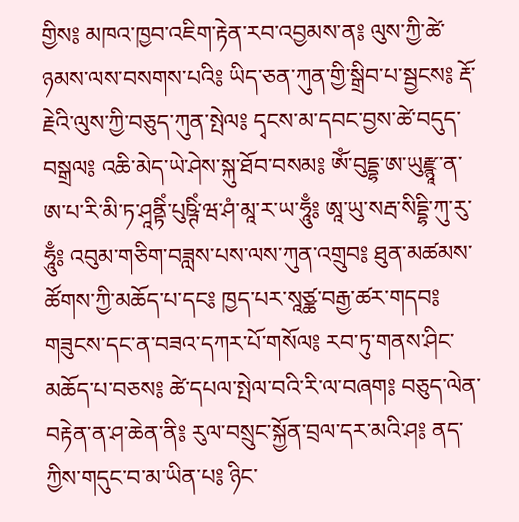གྱིས༔ མཁའ་ཁྱབ་འཇིག་རྟེན་རབ་འབྱམས་ན༔ ལུས་ཀྱི་ཚེ་ཉམས་ལས་བསགས་པའི༔ ཡིད་ཅན་ཀུན་གྱི་སྒྲིབ་པ་སྦྱངས༔ རྡོ་རྗེའི་ལུས་ཀྱི་བཅུད་ཀུན་སྤེལ༔ དྭངས་མ་དབང་བྱས་ཚེ་བདུད་བསྒྲལ༔ འཆི་མེད་ཡེ་ཤེས་སྐུ་ཐོབ་བསམ༔ ཨོཾ་བུདྡྷ་ཨ་ཡུརྫྙཱ་ན་ཨ་པ་རི་མི་ཏ་ཤཱནྟིཾ་པུཥྚིཾ་ཝ་ཤཾ་མཱ་ར་ཡ་ཧཱུྃ༔ ཨཱ་ཡུ་སརྦ་སིདྡྷི་ཀུ་རུ་ཧཱུྃ༔ འབུམ་གཅིག་བཟླས་པས་ལས་ཀུན་འགྲུབ༔ ཐུན་མཚམས་ཚོགས་ཀྱི་མཆོད་པ་དང༔ ཁྱད་པར་སཱཙྪ་བརྒྱ་ཚར་གདབ༔ གཟུངས་དང་ན་བཟའ་དཀར་པོ་གསོལ༔ རབ་ཏུ་གནས་ཤིང་མཆོད་པ་བཅས༔ ཚེ་དཔལ་སྤེལ་བའི་རི་ལ་བཞག༔ བཅུད་ལེན་བརྟེན་ན་ཤ་ཆེན་ནི༔ རུལ་བསྲུང་སྐྱོན་བྲལ་དར་མའི་ཤ༔ ནད་ཀྱིས་གདུང་བ་མ་ཡིན་པ༔ ཉིང་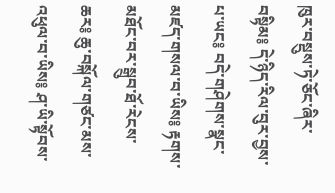ཁུར་བསྡུས་ཏེ་ཅོང་ཞིར་བསྟིམ༔ དེ་ཉིད་རིལ་བུར་བྱས་པ་ཡང༔ བདེ་གཤེགས་སྣང་མཛད་གསལ་བ་ཡིས༔ རྟགས་མཐོང་བར་སྒྲུབ་ཐོ་རེངས་ཆར༔ ཆུ་བསྐོལ་གཙང་མས་འཕུལ་བ་ཡིས༔ ཤ་ཡི་སྟོབས་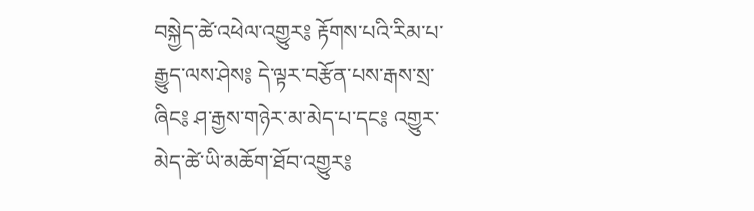བསྐྱེད་ཚེ་འཕེལ་འགྱུར༔ རྟོགས་པའི་རིམ་པ་རྒྱུད་ལས་ཤེས༔ དེ་ལྟར་བརྩོན་པས་རྒས་སྲ་ཞིང༔ ཤ་རྒྱས་གཉེར་མ་མེད་པ་དང༔ འགྱུར་མེད་ཚེ་ཡི་མཆོག་ཐོབ་འགྱུར༔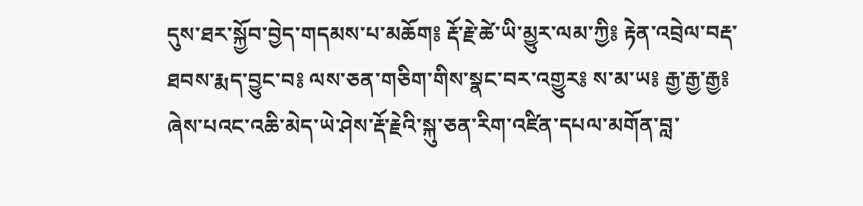དུས་ཐར་སྐྱོབ་བྱེད་གདམས་པ་མཆོག༔ རྡོ་རྗེ་ཚེ་ཡི་མྱུར་ལམ་ཀྱི༔ རྟེན་འབྲེལ་བརྡ་ཐབས་རྨད་བྱུང་བ༔ ལས་ཅན་གཅིག་གིས་སྣང་བར་འགྱུར༔ ས་མ་ཡ༔ རྒྱ་རྒྱ་རྒྱ༔ ཞེས་པའང་འཆི་མེད་ཡེ་ཤེས་རྡོ་རྗེའི་སྐུ་ཅན་རིག་འཛིན་དཔལ་མགོན་བླ་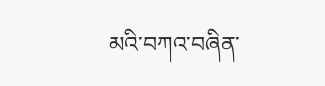མའི་བཀའ་བཞིན་